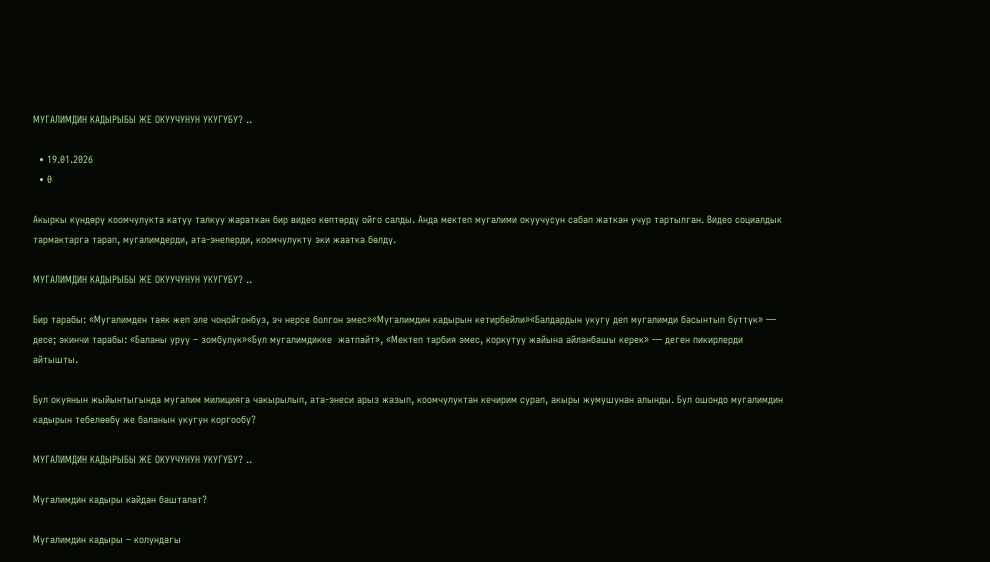МУГАЛИМДИН КАДЫРЫБЫ ЖЕ ОКУУЧУНУН УКУГУБУ? ..

  • 19.01.2026
  • 0

Акыркы күндөрү коомчулукта катуу талкуу жараткан бир видео көптөрдү ойго салды. Анда мектеп мугалими окуучусун сабап жаткан учур тартылган. Видео социалдык тармактарга тарап, мугалимдерди, ата-энелерди, коомчулукту эки жаатка бөлдү.

МУГАЛИМДИН КАДЫРЫБЫ ЖЕ ОКУУЧУНУН УКУГУБУ? ..

Бир тарабы: «Мугалимден таяк жеп эле чоңойгонбуз, эч нерсе болгон эмес»«Мугалимдин кадырын кетирбейли»«Балдардын укугу деп мугалимди басынтып бүттүк» — десе; экинчи тарабы: «Баланы уруу – зомбулук»«Бул мугалимдикке  жатпайт», «Мектеп тарбия эмес, коркутуу жайына айланбашы керек» — деген пикирлерди айтышты.

Бул окуянын жыйынтыгында мугалим милицияга чакырылып, ата-энеси арыз жазып, коомчулуктан кечирим сурап, акыры жумушунан алынды. Бул ошондо мугалимдин кадырын тебелөөбү же баланын укугун коргообу?

МУГАЛИМДИН КАДЫРЫБЫ ЖЕ ОКУУЧУНУН УКУГУБУ? ..

Мугалимдин кадыры кайдан башталат?

Мугалимдин кадыры – колундагы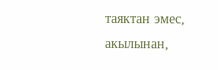таяктан эмес, акылынан,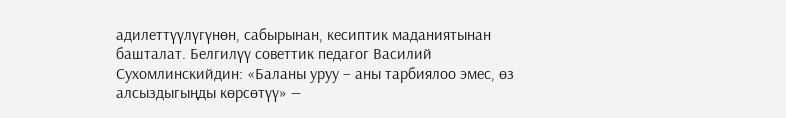адилеттүүлүгүнөн, сабырынан, кесиптик маданиятынан башталат. Белгилүү советтик педагог Василий Сухомлинскийдин: «Баланы уруу – аны тарбиялоо эмес, өз алсыздыгыңды көрсөтүү» —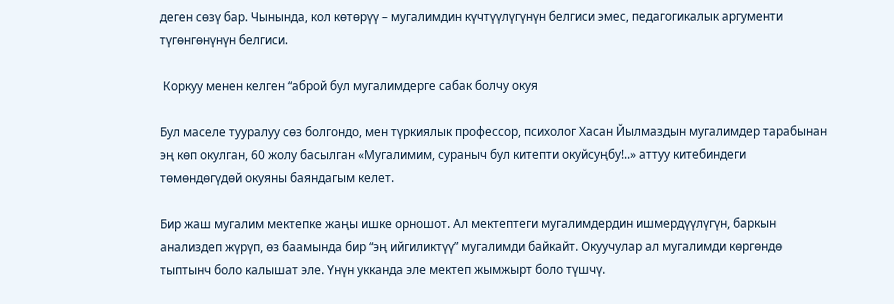деген сөзү бар. Чынында, кол көтөрүү – мугалимдин күчтүүлүгүнүн белгиси эмес, педагогикалык аргументи түгөнгөнүнүн белгиси.

 Коркуу менен келген “аброй бул мугалимдерге сабак болчу окуя

Бул маселе тууралуу сөз болгондо, мен түркиялык профессор, психолог Хасан Йылмаздын мугалимдер тарабынан эң көп окулган, 60 жолу басылган «Мугалимим, сураныч бул китепти окуйсуңбу!..» аттуу китебиндеги төмөндөгүдөй окуяны баяндагым келет.

Бир жаш мугалим мектепке жаңы ишке орношот. Ал мектептеги мугалимдердин ишмердүүлүгүн, баркын анализдеп жүрүп, өз баамында бир “эң ийгиликтүү” мугалимди байкайт. Окуучулар ал мугалимди көргөндө тыптынч боло калышат эле. Үнүн укканда эле мектеп жымжырт боло түшчү.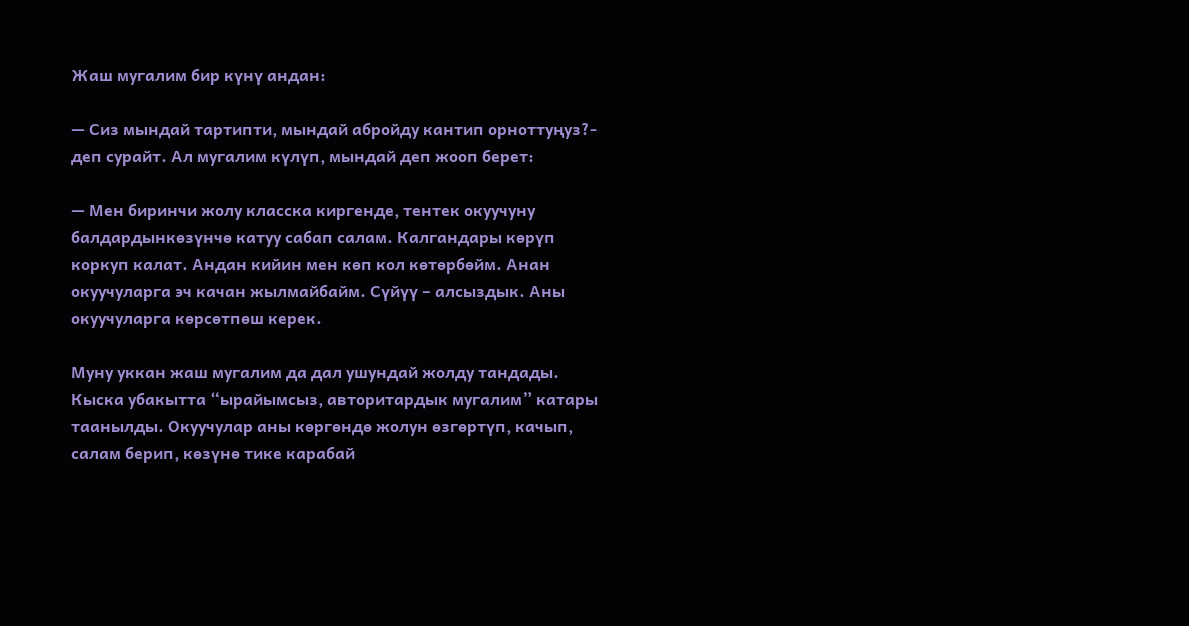Жаш мугалим бир күнү андан:

— Сиз мындай тартипти, мындай абройду кантип орноттуңуз?- деп сурайт. Ал мугалим күлүп, мындай деп жооп берет:

— Мен биринчи жолу класска киргенде, тентек окуучуну балдардынкөзүнчө катуу сабап салам. Калгандары көрүп коркуп калат. Андан кийин мен көп кол көтөрбөйм. Анан окуучуларга эч качан жылмайбайм. Сүйүү – алсыздык. Аны окуучуларга көрсөтпөш керек.

Муну уккан жаш мугалим да дал ушундай жолду тандады. Кыска убакытта “ырайымсыз, авторитардык мугалим” катары таанылды. Окуучулар аны көргөндө жолун өзгөртүп, качып, салам берип, көзүнө тике карабай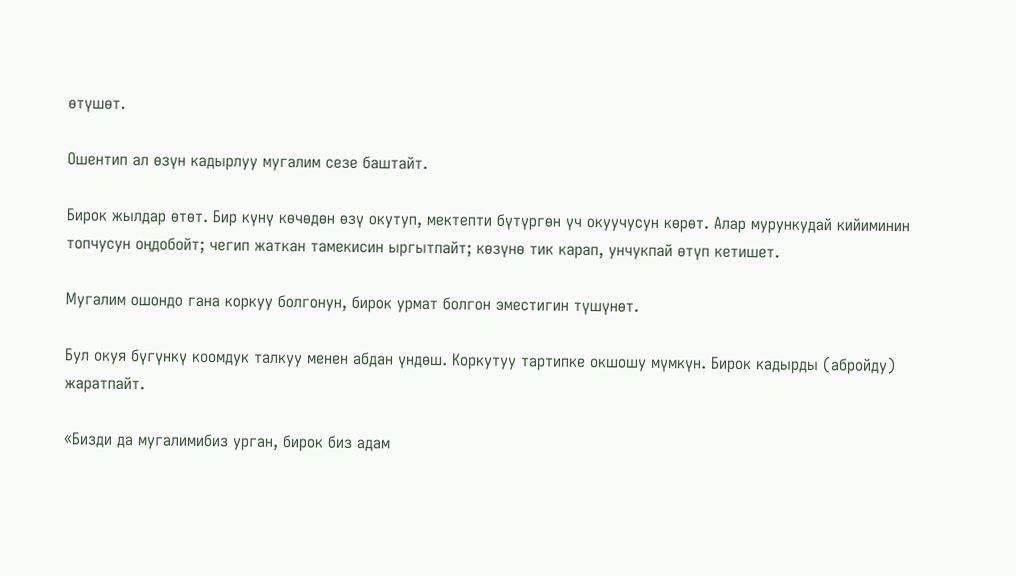өтүшөт.

Ошентип ал өзүн кадырлуу мугалим сезе баштайт.

Бирок жылдар өтөт. Бир күнү көчөдөн өзү окутуп, мектепти бүтүргөн үч окуучусун көрөт. Алар мурункудай кийиминин топчусун оңдобойт; чегип жаткан тамекисин ыргытпайт; көзүнө тик карап, унчукпай өтүп кетишет.

Мугалим ошондо гана коркуу болгонун, бирок урмат болгон эместигин түшүнөт.

Бул окуя бүгүнкү коомдук талкуу менен абдан үндөш. Коркутуу тартипке окшошу мүмкүн. Бирок кадырды (абройду) жаратпайт.

«Бизди да мугалимибиз урган, бирок биз адам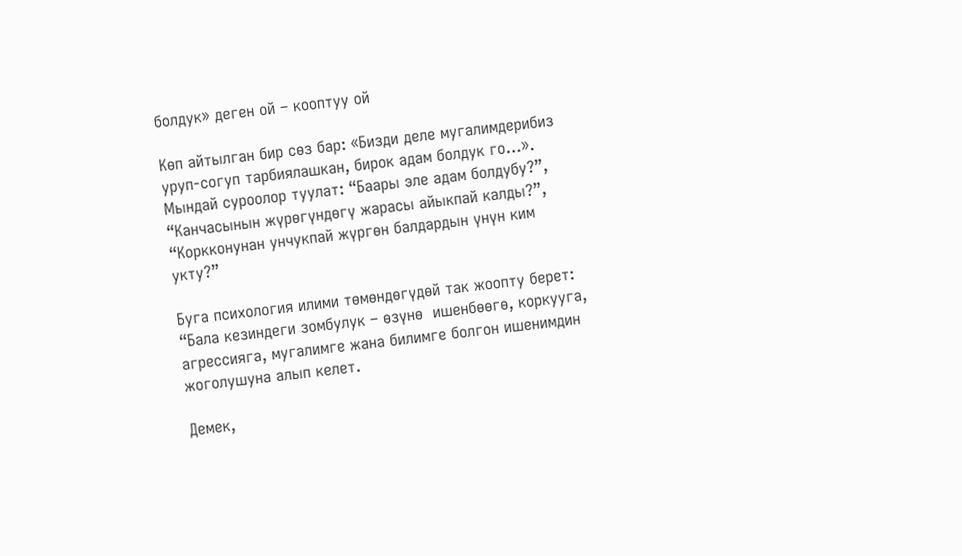болдук» деген ой – кооптуу ой

Көп айтылган бир сөз бар: «Бизди деле мугалимдерибиз уруп-согуп тарбиялашкан, бирок адам болдук го…». Мындай суроолор туулат: “Баары эле адам болдубу?”, “Канчасынын жүрөгүндөгү жарасы айыкпай калды?”, “Коркконунан унчукпай жүргөн балдардын үнүн ким укту?”

Буга психология илими төмөндөгүдөй так жоопту берет: “Бала кезиндеги зомбулук – өзүнө  ишенбөөгө, коркууга, агрессияга, мугалимге жана билимге болгон ишенимдин жоголушуна алып келет.

Демек,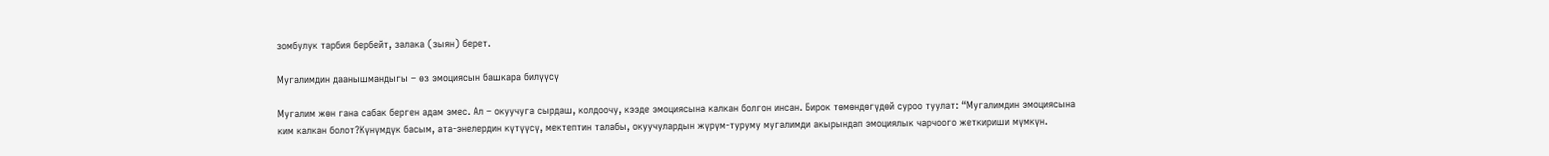зомбулук тарбия бербейт, залака (зыян) берет.

Мугалимдин даанышмандыгы – өз эмоциясын башкара билүүсү

Мугалим жөн гана сабак берген адам эмес. Ал – окуучуга сырдаш, колдоочу, кээде эмоциясына калкан болгон инсан. Бирок төмөндөгүдөй суроо туулат: “Мугалимдин эмоциясына ким калкан болот?Күнүмдүк басым, ата-энелердин күтүүсү, мектептин талабы, окуучулардын жүрүм-туруму мугалимди акырындап эмоциялык чарчоого жеткириши мүмкүн.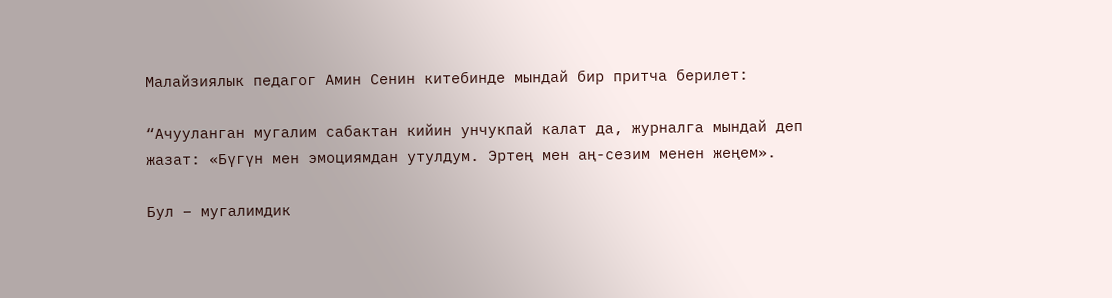Малайзиялык педагог Амин Сенин китебинде мындай бир притча берилет:

“Ачууланган мугалим сабактан кийин унчукпай калат да, журналга мындай деп жазат: «Бүгүн мен эмоциямдан утулдум. Эртең мен аң-сезим менен жеңем».

Бул – мугалимдик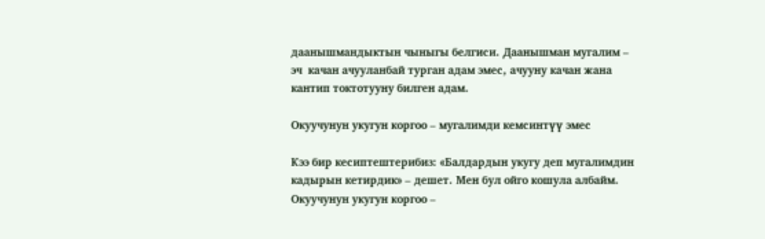даанышмандыктын чыныгы белгиси. Даанышман мугалим – эч  качан ачууланбай турган адам эмес, ачууну качан жана кантип токтотууну билген адам.

Окуучунун укугун коргоо – мугалимди кемсинтүү эмес

Кээ бир кесиптештерибиз: «Балдардын укугу деп мугалимдин кадырын кетирдик» – дешет. Мен бул ойго кошула албайм. Окуучунун укугун коргоо –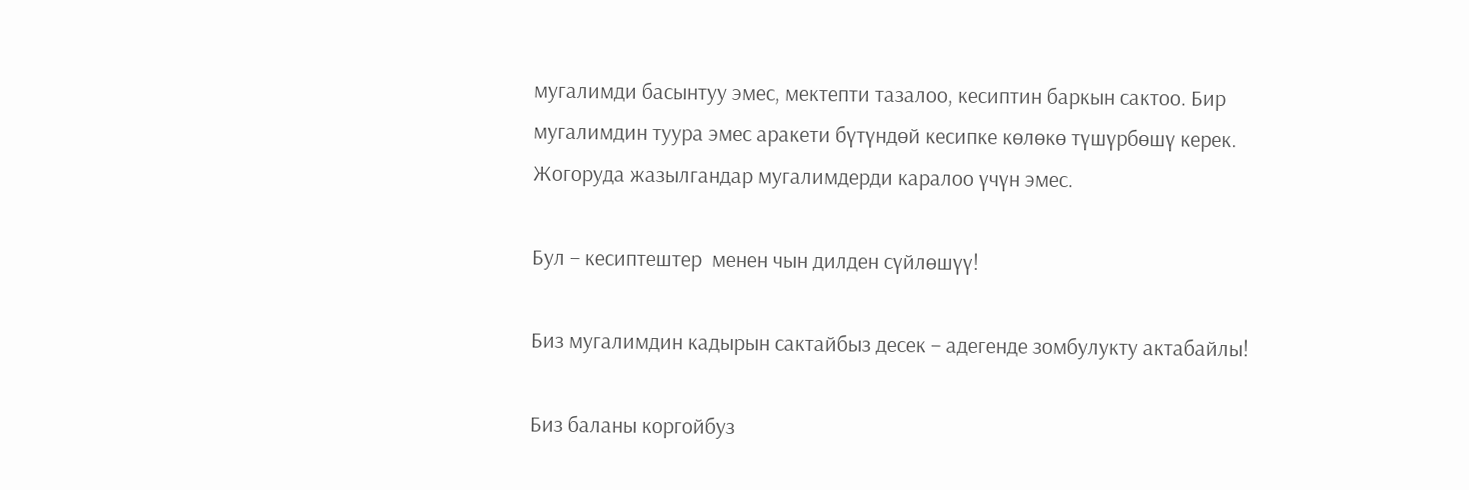мугалимди басынтуу эмес, мектепти тазалоо, кесиптин баркын сактоо. Бир мугалимдин туура эмес аракети бүтүндөй кесипке көлөкө түшүрбөшү керек. Жогоруда жазылгандар мугалимдерди каралоо үчүн эмес.

Бул – кесиптештер  менен чын дилден сүйлөшүү!

Биз мугалимдин кадырын сактайбыз десек – адегенде зомбулукту актабайлы!

Биз баланы коргойбуз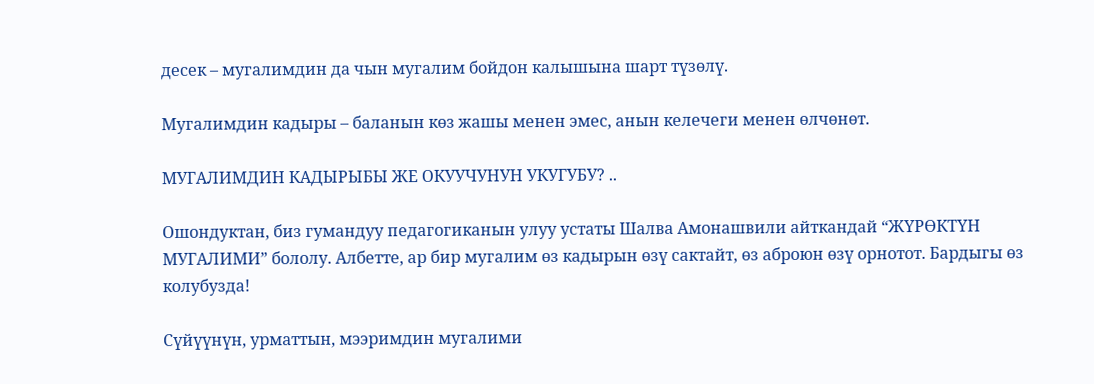десек – мугалимдин да чын мугалим бойдон калышына шарт түзөлү.

Мугалимдин кадыры – баланын көз жашы менен эмес, анын келечеги менен өлчөнөт.

МУГАЛИМДИН КАДЫРЫБЫ ЖЕ ОКУУЧУНУН УКУГУБУ? ..

Ошондуктан, биз гумандуу педагогиканын улуу устаты Шалва Амонашвили айткандай “ЖҮРӨКТҮН МУГАЛИМИ” бололу. Албетте, ар бир мугалим өз кадырын өзү сактайт, өз аброюн өзү орнотот. Бардыгы өз колубузда!

Сүйүүнүн, урматтын, мээримдин мугалими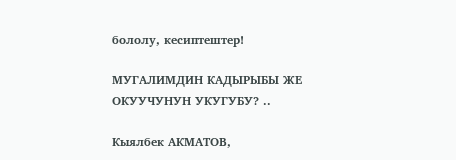бололу, кесиптештер!

МУГАЛИМДИН КАДЫРЫБЫ ЖЕ ОКУУЧУНУН УКУГУБУ? ..

Кыялбек АКМАТОВ,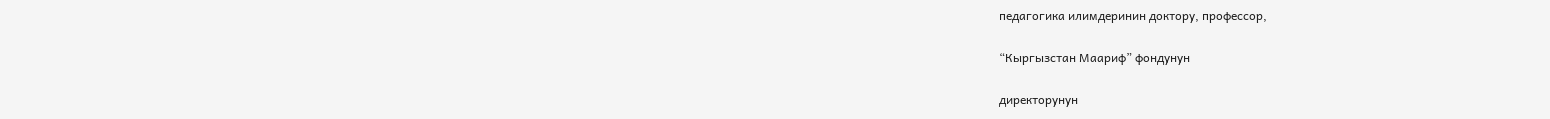педагогика илимдеринин доктору, профессор,

“Кыргызстан Маариф” фондунун

директорунун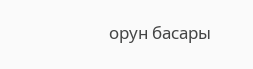орун басары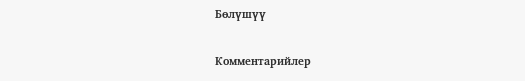Бөлүшүү

Комментарийлер